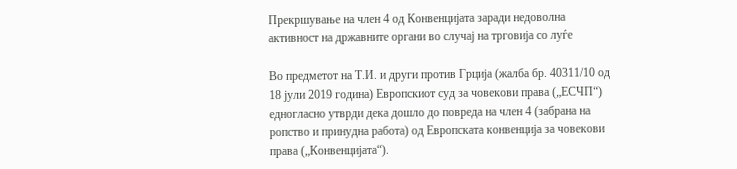Прекршување на член 4 од Конвенцијата заради недоволна активност на државните органи во случај на трговија со луѓе

Во предметот на Т.И. и други против Грција (жалба бр. 40311/10 од 18 јули 2019 година) Европскиот суд за човекови права („ЕСЧП“) едногласно утврди дека дошло до повреда на член 4 (забрана на ропство и принудна работа) од Европската конвенција за човекови права („Конвенцијата“).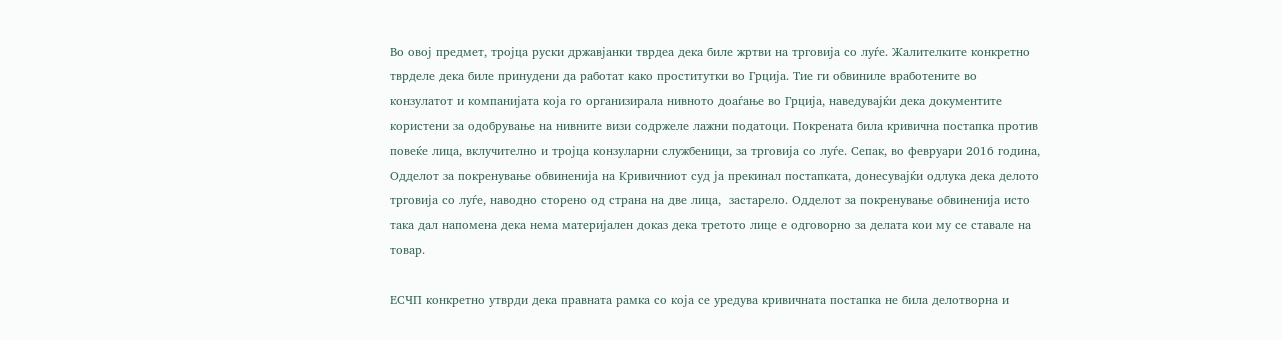Во овој предмет, тројца руски државјанки тврдеа дека биле жртви на трговија со луѓе. Жалителките конкретно тврделе дека биле принудени да работат како проститутки во Грција. Тие ги обвиниле вработените во конзулатот и компанијата која го организирала нивното доаѓање во Грција, наведувајќи дека документите користени за одобрување на нивните визи содржеле лажни податоци. Покрената била кривична постапка против повеќе лица, вклучително и тројца конзуларни службеници, за трговија со луѓе. Сепак, во февруари 2016 година, Одделот за покренување обвиненија на Кривичниот суд ја прекинал постапката, донесувајќи одлука дека делото трговија со луѓе, наводно сторено од страна на две лица,  застарело. Одделот за покренување обвиненија исто така дал напомена дека нема материјален доказ дека третото лице е одговорно за делата кои му се ставале на товар.

ЕСЧП конкретно утврди дека правната рамка со која се уредува кривичната постапка не била делотворна и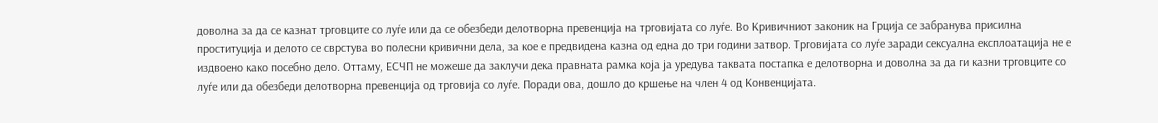доволна за да се казнат трговците со луѓе или да се обезбеди делотворна превенција на трговијата со луѓе. Во Кривичниот законик на Грција се забранува присилна проституција и делото се сврстува во полесни кривични дела, за кое е предвидена казна од една до три години затвор. Трговијата со луѓе заради сексуална експлоатација не е издвоено како посебно дело. Оттаму, ЕСЧП не можеше да заклучи дека правната рамка која ја уредува таквата постапка е делотворна и доволна за да ги казни трговците со луѓе или да обезбеди делотворна превенција од трговија со луѓе. Поради ова, дошло до кршење на член 4 од Конвенцијата.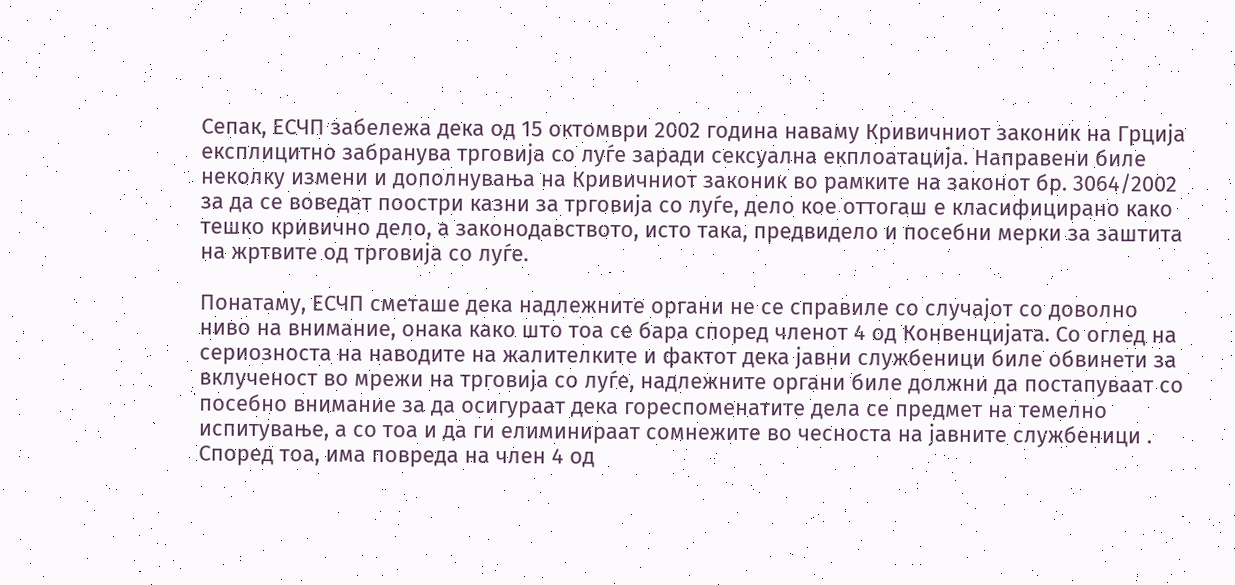Сепак, ЕСЧП забележа дека од 15 октомври 2002 година наваму Кривичниот законик на Грција експлицитно забранува трговија со луѓе заради сексуална екплоатација. Направени биле неколку измени и дополнувања на Кривичниот законик во рамките на законот бр. 3064/2002 за да се воведат поостри казни за трговија со луѓе, дело кое оттогаш е класифицирано како тешко кривично дело, а законодавството, исто така, предвидело и посебни мерки за заштита на жртвите од трговија со луѓе.

Понатаму, ЕСЧП сметаше дека надлежните органи не се справиле со случајот со доволно ниво на внимание, онака како што тоа се бара според членот 4 од Конвенцијата. Со оглед на сериозноста на наводите на жалителките и фактот дека јавни службеници биле обвинети за вклученост во мрежи на трговија со луѓе, надлежните органи биле должни да постапуваат со посебно внимание за да осигураат дека гореспоменатите дела се предмет на темелно испитување, а со тоа и да ги елиминираат сомнежите во чесноста на јавните службеници . Според тоа, има повреда на член 4 од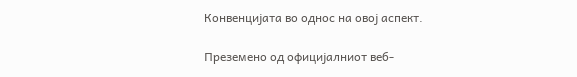Конвенцијата во однос на овој аспект.

Преземено од официјалниот веб-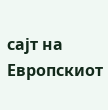сајт на Европскиот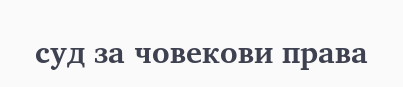суд за човекови права